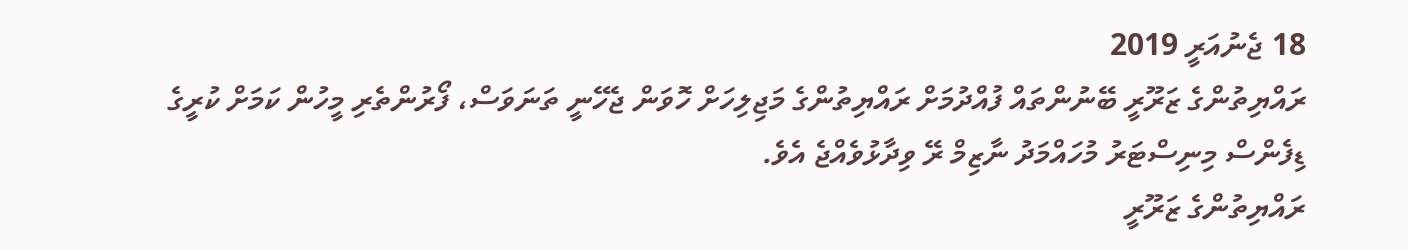18 ޖެނުއަރީ 2019
ރައްޔިތުންގެ ޒަރޫރީ ބޭނުންތައް ފުއްދުމަށް ރައްޔިތުންގެ މަޖިލިހަށް ހޮވަން ޖެހޭނީ ތަނަވަސް، ފޯރުންތެރި މީހުން ކަމަށް ކުރީގެ ޑިފެންސް މިނިސްޓަރު މުހައްމަދު ނާޒިމް ރޭ ވިދާޅުވެއްޖެ އެވެ.
ރައްޔިތުންގެ ޒަރޫރީ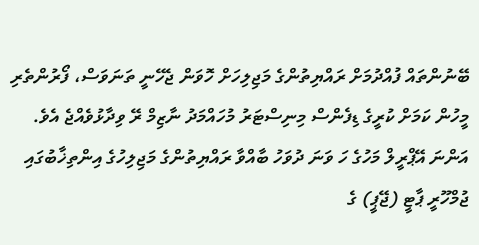ބޭނުންތައް ފުއްދުމަށް ރައްޔިތުންގެ މަޖިލިހަށް ހޮވަން ޖެހޭނީ ތަނަވަސް، ފޯރުންތެރި މީހުން ކަމަށް ކުރީގެ ޑިފެންސް މިނިސްޓަރު މުހައްމަދު ނާޒިމް ރޭ ވިދާޅުވެއްޖެ އެވެ.
އަންނަ އޭޕްރީލް މަހުގެ ހަ ވަނަ ދުވަހު ބާއްވާ ރައްޔިތުންގެ މަޖިލިހުގެ އިންތިޚާބުގައި ޖުމްހޫރީ ޕާޓީ (ޖޭޕީ) ގެ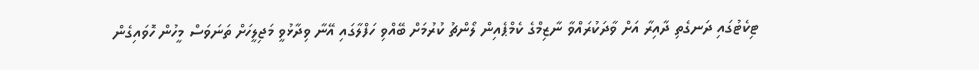ޓިކެޓުގައި ދަނގެތި ދާއިރާ އަށް ވާދަކުރައްވާ ނާޒިމްގެ ކެމްޕެއިން ލޯންޗު ކުރުމަށް ބޭއްވި ހަފްލާގައި އޭނާ ވިދާޅުވީ މަޖިލީހަށް ތަނަވަސް މީހުން ހޮވައިގެން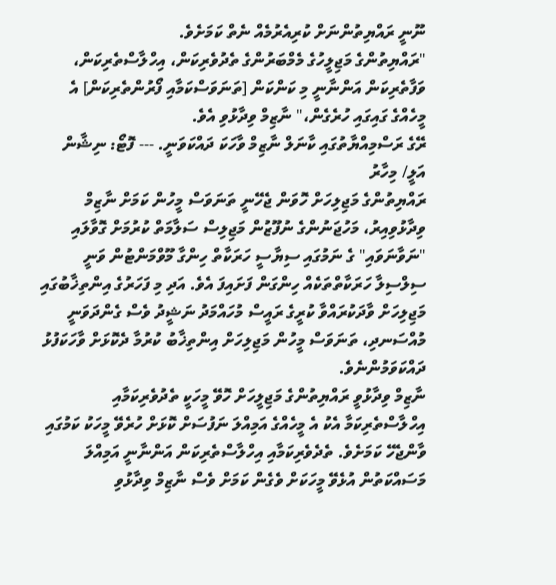ނޫނީ ރައްޔިތުންނަށް ކުރިއެރުމެއް ނެތް ކަމަށެވެ.
"ރައްޔިތުންގެ މަޖިލީހުގެ މެމްބަރުންގެ ތެދުވެރިކަން، އިހްލާސްތެރިކަން، ވަފާތެރިކަން އަންނާނީ މި ކަންކަން [ތަނަވަސްކަމާއި ފޯރުންތެރިކަން] އެ މީހެއްގެ ގައިގައި ހުރެގެން،" ނާޒިމް ވިދާޅުވި އެވެ.
ރޭގެ ރަސްމިއްޔާތުގައި ކާނަލް ނާޒިމް ވާހަކަ ދައްކަވަނީ. --- ފޮޓޯ: ނިޝާން އަލީ/ މިހާރު
ރައްޔިތުންގެ މަޖިލިހަށް ހޮވަން ޖެހޭނީ ތަނަވަސް މީހުން ކަމަށް ނާޒިމް ވިދާޅުވިއިރު، މަހުޖަނުންގެ ނުފޫޒުން މަޖިލިސް ސަލާމަތް ކުރުމަށް ގޮވާލައި "ނަވާނަވައި" ގެ ނަމުގައި ސިޔާސީ ހަރަކާތް ހިންގާ މޫވްމަންޓުން ވަނީ ސިލްސިލާ ހަރަކާތްތަކެއް ހިންގަން ފަށައިފަ އެވެ. އަދި މި ފަހަރުގެ އިންތިޚާބުގައި މަޖިލިހަށް ވާދަކުރައްވާ ކުރީގެ ރައީސް މުހައްމަދު ނަޝީދު ވެސް ގެންދަވަނީ މުއްސަނދި، ތަނަވަސް މީހުން މަޖިލިހަށް އިންތިޚާބު ކުރުމާ ދެކޮޅަށް ވާހަކަފުޅު ދައްކަވަމުންނެވެ.
ނާޒިމް ވިދާޅުވީ ރައްޔިތުންގެ މަޖިލީހަށް ހޮވޭ މީހަކީ ތެދުވެރިކަމާއި އިހްލާސްތެރިކަމާ އެކު އެ މީހެއްގެ އަމިއްލަ ނަފުސަށް ކޮޅަށް ހުރެވޭ މީހަކު ކަމުގައި ވާންޖެހޭ ކަމަށެވެ. ތެދެވެރިކަމާއި އިހްލާސްތެރިކަން އަންނާނީ އަމިއްލަ މަސައްކަތުން އުޅެވޭ މީހަކަށް ވެގެން ކަމަށް ވެސް ނާޒިމް ވިދާޅުވި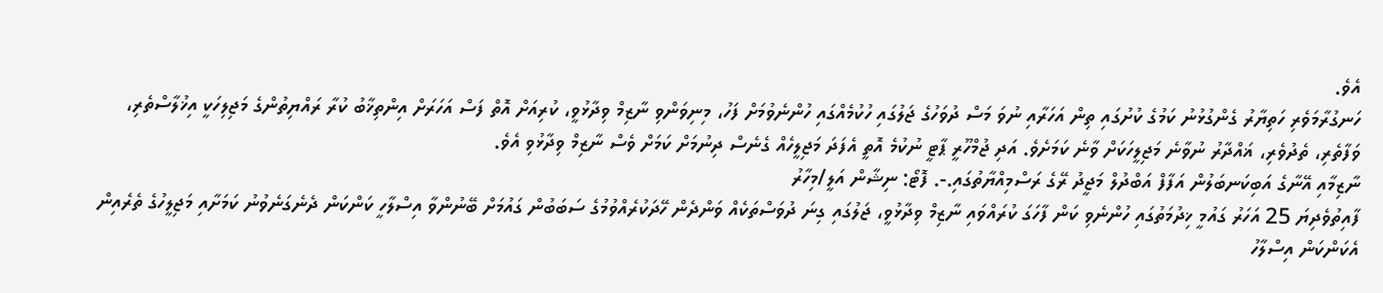އެވެ.
ހަނގުރާމަވެރި ހަތިޔާރު ގެންގުޅުނު ކަމުގެ ކުށުގައި ތިން އަހަރާއި ނުވަ މަސް ދުވަހުގެ ޖަލުގައި ހުކުމެއްގައި ހުންނެވުމަށް ފަހު، މިނިވަންވި ނާޒިމް ވިދާޅުވީ، ކުރިއަށް އޮތް ފަސް އަހަރަށް އިންތިޚާބު ކުރާ ރައްޔިތުންގެ މަޖިލިހަކީ އިޚުލާސްތެރި، ވަފާތެރި، ތެދުވެރި، ޣައްދާރު ނުވާނެ މަޖިލީހަކަށް ވާނެ ކަމަށެވެ. އަދި ޖުމްހޫރީ ޕާޓީ ނުކުމެ އޮތީ އެފަދަ މަޖިލީހެއް ގެނެސް ދިނުމަށް ކަމަށް ވެސް ނާޒިމް ވިދާޅުވި އެވެ.
ނާޒިމާއި އޭނާގެ އަބިކަނބަލުން އަފާފް އަބްދުލް މަޖީދު ރޭގެ ރަސްމިއްޔާތުގައި.-. ފޮޓޯ: ނިޝާން އަލީ/މިހާރު
ފާއިތުވެދިޔަ 25 އަހަރު ގައުމީ ޚިދުމަތުގައި ހުންނެވި ކަން ފާހަގަ ކުރައްވައި ނާޒިމް ވިދާޅުވީ، ޖަލުގައި ގިނަ ދުވަސްތަކެއް ވަންދެން ހޭދަކުރެއްވުމުގެ ސަބަބުން ގައުމަށް ބޭނުންވާ އިސްލާހީ ކަންކަން ދެނެގަނެވުނު ކަމަށާއި މަޖިލީހުގެ ތެރެއިން އެކަންކަން އިސްލާހު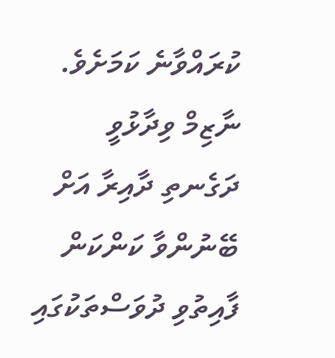ކުރައްވާނެ ކަމަށެވެ.
ނާޒިމް ވިދާޅުވީ ދަގެނތި ދާއިރާ އަށް ބޭނުންވާ ކަންކަން ފާއިތުވި ދުވަސްތަކުގައި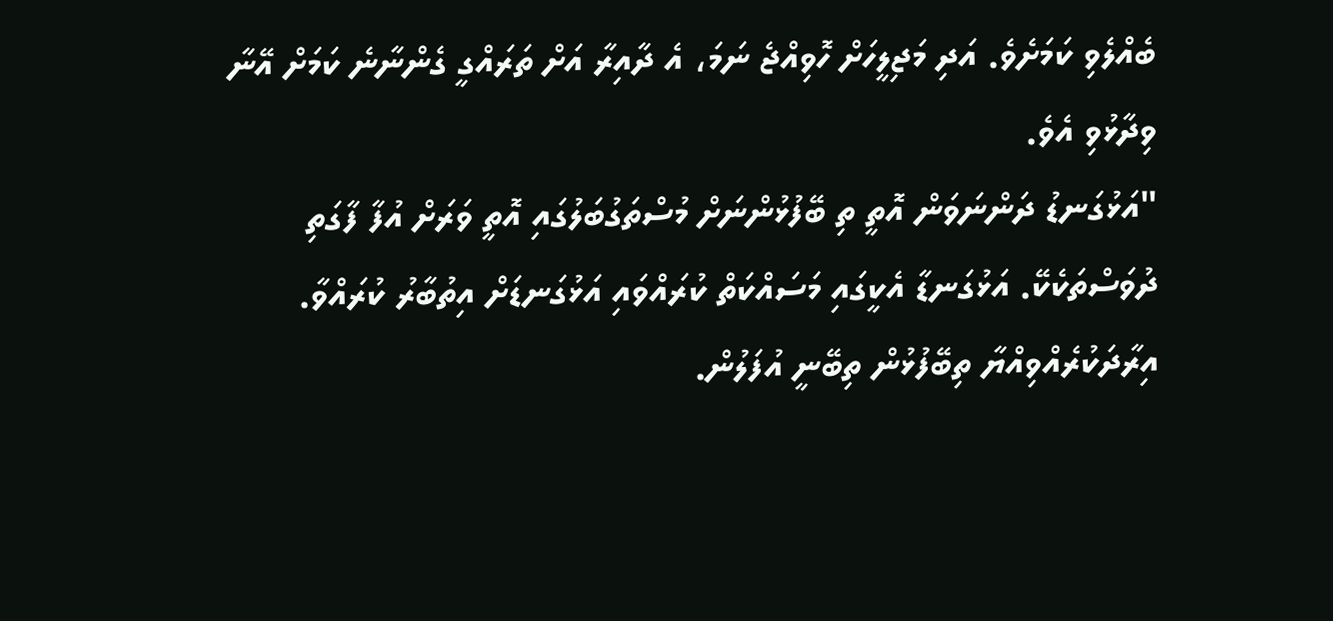ބެއްލެވި ކަމަށެވެ. އަދި މަޖިލީހަށް ހޮވިއްޖެ ނަމަ، އެ ދާއިރާ އަށް ތަރައްގީ ގެންނާނެ ކަމަށް އޭނާ ވިދާޅުވި އެވެ.
"އަޅުގަނޑު ދަންނަވަން އޮތީ ތި ބޭފުޅުންނަށް މުސްތަގުބަލުގައި އޮތީ ވަރަށް އުފާ ފާގަތި ދުވަސްތަކެކޭ. އަޅުގަނޑާ އެކީގައި މަސައްކަތް ކުރައްވައި އަޅުގަނޑަށް އިތުބާރު ކުރައްވާ. އިރާދަކުރެއްވިއްޔާ ތިބޭފުޅުން ތިބޭނީ އުފަލުން.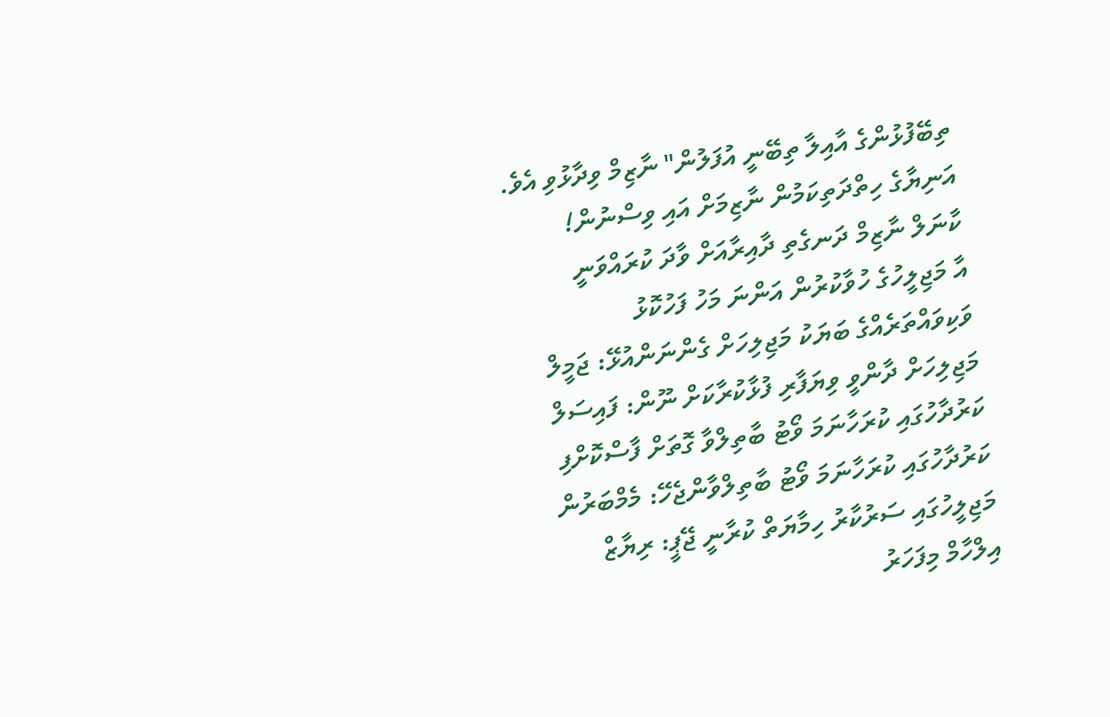ތިބޭފުޅުންގެ އާއިލާ ތިބޭނީ އުފަލުން" ނާޒިމް ވިދާޅުވި އެވެ.
އަނިޔާގެ ހިތްދަތިކަމުން ނާޒިމަށް އައި ވިސްނުން!
ކާނަލް ނާޒިމް ދަނގެތި ދާއިރާއަށް ވާދަ ކުރައްވަނީ
އާ މަޖިލީހުގެ ހުވާކުރުން އަންނަ މަހު ފަހުކޮޅު
ވަކިވައްތަރެއްގެ ބަޔަކު މަޖިލިހަށް ގެންނަންއުޅޭ: ޖަމީލް
މަޖިލިހަށް ދާންވީ ވިޔަފާރި ފުޅާކުރާކަށް ނޫން: ފައިސަލް
ކަރުދާހުގައި ކުރަހާނަމަ ވޯޓު ބާތިލްވާ ގޮތަށް ފާސްކޮށްފި
ކަރުދާހުގައި ކުރަހާނަމަ ވޯޓު ބާތިލްވާންޖެހޭ: މެމްބަރުން
މަޖިލީހުގައި ސަރުކާރު ހިމާޔަތް ކުރާނީ ޖޭޕީ: ރިޔާޒް
އިލްހާމް މިފަހަރު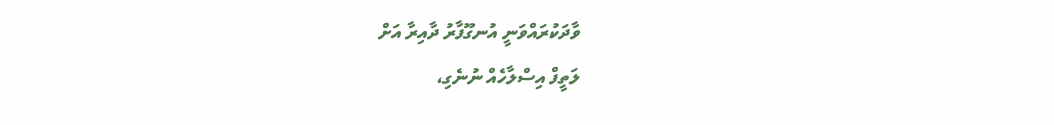ވާދަކުރައްވަނީ އުނގޫފާރު ދާއިރާ އަށް
ލަތީފް އިސްލާހެއް ނުނެގި،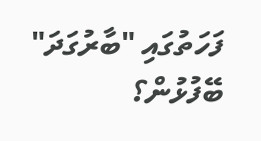ފަހަތުގައި "ބާރުގަދަ" ބޭފުޅުން؟